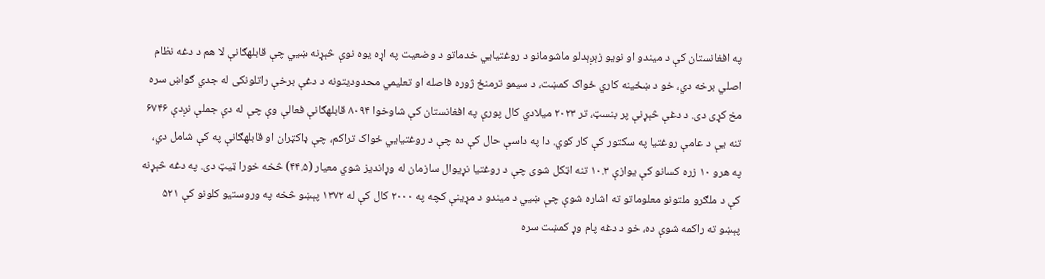په افغانستان کې د میندو او نویو زېږېدلو ماشومانو د روغتیایي خدماتو د وضعیت په اړه یوه نوې څېړنه ښيي چې قابلهګانې لا هم د دغه نظام اصلي برخه دي، خو د ښځینه کاري ځواک کمښت، د سیمو ترمنځ ژوره فاصله او تعلیمي محدودیتونه د دغې برخې راتلونکی له جدي ګواښ سره مخ کړی دی. د دغې څېړنې پر بنسټ، تر ۲۰۲۳ میلادي کال پورې په افغانستان کې شاوخوا ۸۰۹۴ قابلهګانې فعالې وې چې له دې جملې نږدې ۶۷۴۶ تنه یې د عامې روغتیا په سکتور کې کار کوي. دا په داسې حال کې ده چې د روغتیایي ځواک تراکم، چې ډاکټران او قابلهګانې په کې شامل دي، په هرو ۱۰ زره کسانو کې یوازې ۱۰.۳ تنه اټکل شوی چې د روغتیا نړیوال سازمان له وړاندیز شوي معیار (۴۴.۵) څخه خورا ټیټ دی. په دغه څېړنه کې د ملګرو ملتونو معلوماتو ته اشاره شوې چې ښيي د میندو د مړینې کچه په ۲۰۰۰ کال کې له ۱۳۷۲ پېښو څخه په وروستیو کلونو کې ۵۲۱ پېښو ته راکمه شوې ده، خو د دغه پام وړ کمښت سره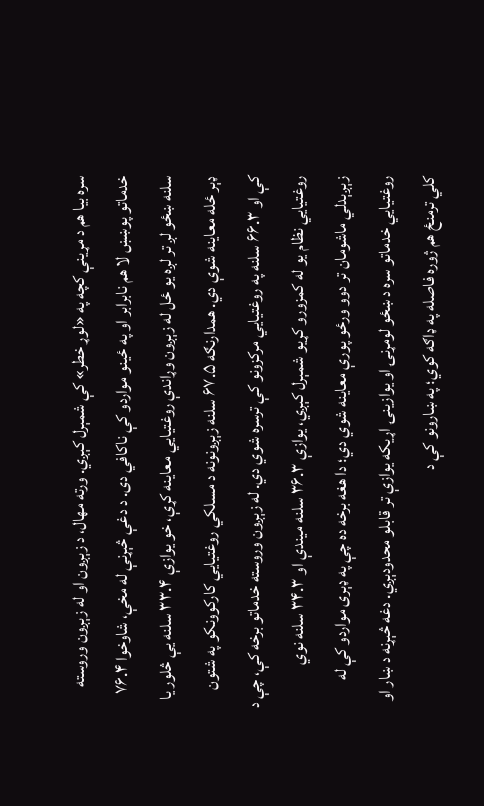سره بیا هم د مړینې کچه په «لوړ خطر» کې شمېرل کېږي. ورته مهال، د زېږون او له زېږون وروسته خدماتو پوښښ لا هم نابرابر او په ځینو مواردو کې ناکافي دی. د دغې څېړنې له مخې، شاوخوا ۷۶.۴ سلنه ښځو لږ تر لږه یو ځل له زېږون وړاندې روغتیایي معاینه کړې، خو یوازې ۳۳.۴ سلنه یې څلور یا ډېر ځله معاینه شوې دي. همدارنګه ۶۷.۵ سلنه زېږونونه د مسلکي روغتیایي کارکوونکو په شتون کې او ۶۶.۳ سلنه په روغتیایي مرکزونو کې ترسره شوي دي. له زېږون وروسته خدماتو برخه کې، چې د روغتیایي نظام یو له کمزورو کړیو شمېرل کېږي، یوازې ۳۶.۳ سلنه میندې او ۳۴.۳ سلنه نوي زېږېدلي ماشومان تر دوو ورځو پورې معاینه شوي دي؛ دا هغه برخه ده چې په ډېری مواردو کې له روغتیایي خدماتو سره د ښځو لومړنۍ او یوازینۍ اړیکه یوازې تر قابلو محدودېږي. دغه څېړنه د ښار او کلي ترمنځ هم ژوره فاصله په ډاګه کوي؛ په ښارونو کې د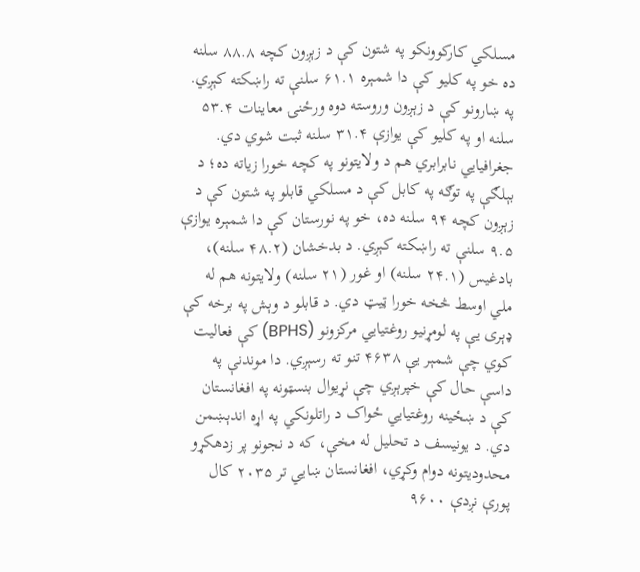مسلکي کارکوونکو په شتون کې د زېږون کچه ۸۸.۸ سلنه ده خو په کلیو کې دا شمېره ۶۱.۱ سلنې ته راښکته کېږي. په ښارونو کې د زېږون وروسته دوه ورځنۍ معاینات ۵۳.۴ سلنه او په کلیو کې یوازې ۳۱.۴ سلنه ثبت شوي دي. جغرافیایي نابرابري هم د ولایتونو په کچه خورا زیاته ده؛ د بېلګې په توګه په کابل کې د مسلکي قابلو په شتون کې د زېږون کچه ۹۴ سلنه ده، خو په نورستان کې دا شمېره یوازې ۹.۵ سلنې ته راښکته کېږي. د بدخشان (۴۸.۲ سلنه)، بادغیس (۲۴.۱ سلنه) او غور (۲۱ سلنه) ولایتونه هم له ملي اوسط څخه خورا ټیټ دي. د قابلو د وېش په برخه کې ډېری یې په لومړنیو روغتیایي مرکزونو (BPHS) کې فعالیت کوي چې شمېر یې ۴۶۳۸ تنو ته رسېږي. دا موندنې په داسې حال کې خپرېږي چې نړیوال بنسټونه په افغانستان کې د ښځینه روغتیایي ځواک د راتلونکي په اړه اندېښمن دي. د یونیسف د تحلیل له مخې، که د نجونو پر زدهکړو محدودیتونه دوام وکړي، افغانستان ښايي تر ۲۰۳۵ کال پورې نږدې ۹۶۰۰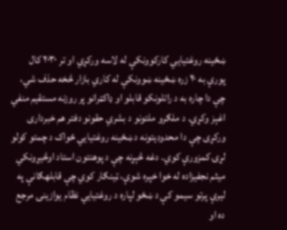ښځینه روغتیایي کارکوونکې له لاسه ورکړي او تر ۲۰۳۰ کال پورې به ۲۰ زره ښځینه ښوونکې له کاري بازار څخه حذف شي، چې دا چاره به د راتلونکو قابلو او ډاکټرانو پر روزنه مستقیم منفي اغېز وکړي. د ملګرو ملتونو د بشري حقونو دفتر هم خبرداری ورکړی چې دا محدودیتونه د ښځینه روغتیایي ځواک د چمتو کولو لړۍ کمزورې کوي. دغه څېړنه چې د پوهنتون استاد اوڅیړونکي میثم نجفيزاده له خوا خپره شوې، ټینګار کوي چې قابلهګانې په لیرې پرتو سیمو کې د ښځو لپاره د روغتیایي نظام یوازینۍ مرجع ده او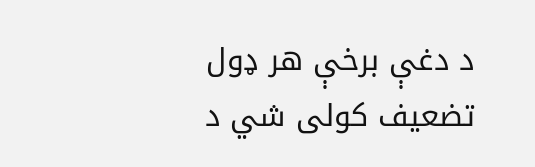د دغې برخې هر ډول تضعیف کولی شي د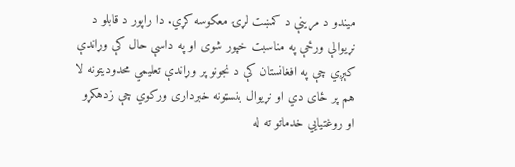میندو د مړینې د کمښت لړۍ معکوسه کړي. دا راپور د قابلو د نړیوالې ورځې په مناسبت خپور شوی او په داسې حال کې وړاندې کېږي چې په افغانستان کې د نجونو پر وړاندې تعلیمي محدودیتونه لا هم پر ځای دي او نړیوال بنسټونه خبرداری ورکوي چې زدهکړو او روغتیایي خدماتو ته له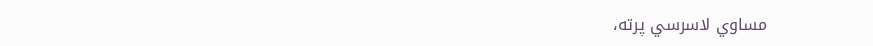مساوي لاسرسي پرته،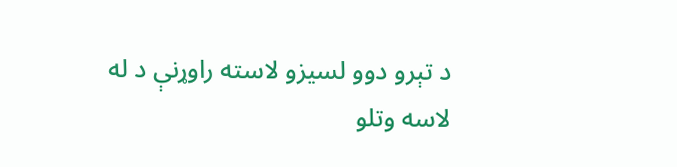د تېرو دوو لسیزو لاسته راوړنې د له لاسه وتلو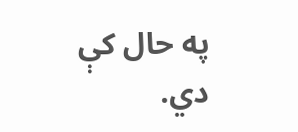په حال کې دي.